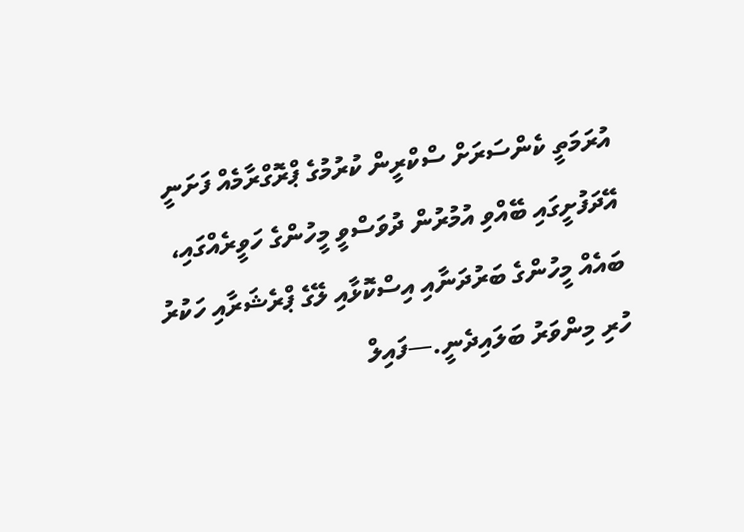އުރަމަތީ ކެންސަރަށް ސްކްރީން ކުރުމުގެ ޕްރޮގްރާމެއް ފަށަނީ
އޭދަފުށީގައި ބޭއްވި އުމުރުން ދުވަސްވީ މީހުންގެ ހަވީރެއްގައި، ބައެއް މީހުންގެ ބަރުދަނާއި އިސްކޮޅާއި ލޭގެ ޕްރެޝަރާއި ހަކުރު ހުރި މިންވަރު ބަލައިދެނީ.—ފައިލް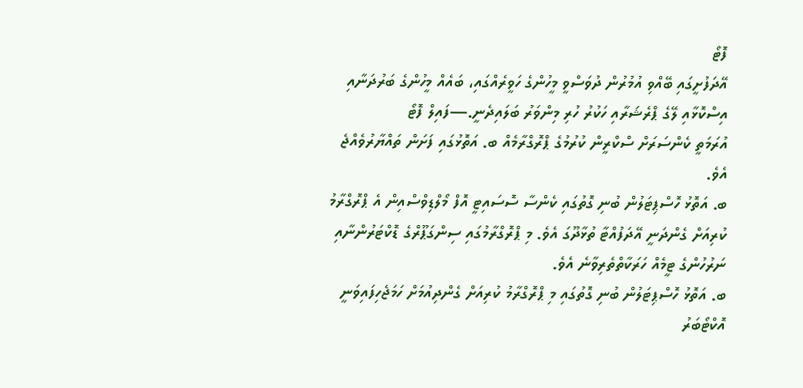ފޮޓޯ
އޭދަފުށީގައި ބޭއްވި އުމުރުން ދުވަސްވީ މީހުންގެ ހަވީރެއްގައި، ބައެއް މީހުންގެ ބަރުދަނާއި އިސްކޮޅާއި ލޭގެ ޕްރެޝަރާއި ހަކުރު ހުރި މިންވަރު ބަލައިދެނީ.—ފައިލް ފޮޓޯ
އުރަމަތީ ކެންސަރަށް ސްކްރީން ކުރުމުގެ ޕްރޮގްރާމެއް ބ. އަތޮޅުގައި ފަށަން ތައްޔާރުވެއްޖެ އެވެ.
ބ. އަތޮޅު ހޮސްޕިޓަލުން ބުނި ގޮތުގައި ކެންސާ ސޮސައިޓީ އޮފް މޯލްޑިވްސްއިން އެ ޕްރޮގްރާމު ކުރިއަށް ގެންދަނީ އޭދަފުއްޓާ ތުޅާދޫގަ އެވެ. މި ޕްރޮގްރާމުގައި ސިންގަޕޫރްގެ ޑޮކްޓަރުންނާއި ނަރުހުންގެ ޓީމެއް ހަރަކާތްތެރިވާނެ އެވެ.
ބ. އަތޮޅު ހޮސްޕިޓަލުން ބުނި ގޮތުގައި މި ޕްރޮގްރާމު ކުރިއަށް ގެންދިއުމަށް ހަމަޖެހިފައިވަނީ އޮކްޓޯބަރު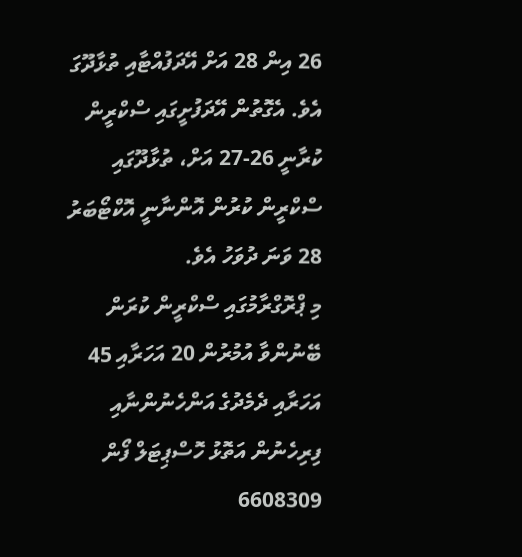26 އިން 28 އަށް އޭދަފުއްޓާއި ތުޅާދޫގަ އެވެ. އެގޮތުން އޭދަފުށީގައި ސްކްރީން ކުރާނީ 26-27 އަށް، ތުޅާދޫގައި ސްކްރީން ކުރުން އޮންނާނީ އޮކްޓޯބަރު 28 ވަނަ ދުވަހު އެވެ.
މި ޕްރޮގްރާމުގައި ސްކްރީން ކުރަން ބޭނުންވާ އުމުރުން 20 އަހަރާއި 45 އަހަރާއި ދެމެދުގެ އަންހެނުންނާއި ފިރިހެނުން އަތޮޅު ހޮސްޕިޓަލް ފޯން 6608309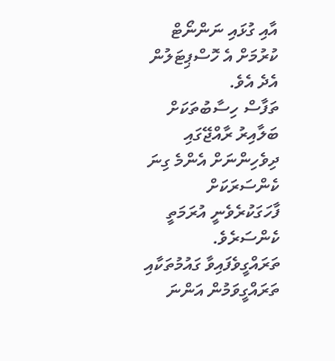އާއި ގުޅައި ނަންނޯޓް ކުރުމަށް އެ ހޮސްޕިޓަލުން އެދެ އެވެ.
ތަފާސް ހިސާބުތަކަށް ބަލާއިރު ރާއްޖޭގައި ދިވެހިންނަށް އެންމެ ގިނަ ކެންސަރަކަށް ފާހަގަކުރެވެނީ އުރަމަތީ ކެންސަރެވެ. ތަރައްގީވެފައިވާ ގައުމުތަކާއި ތަރައްގީވަމުން އަންނަ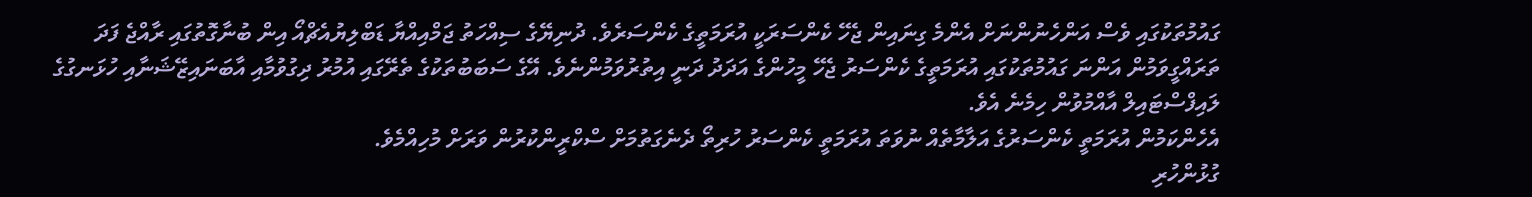ގައުމުތަކުގައި ވެސް އަންހެނުންނަށް އެންމެ ގިނައިން ޖެހޭ ކެންސަރަކީ އުރަމަތީގެ ކެންސަރެވެ. ދުނިޔޭގެ ސިއްހަތު ޖަމްއިއްޔާ ޑަބްލިޔުއެޗްއޯ އިން ބުނާގޮތުގައި ރާއްޖެ ފަދަ ތަރައްގީވަމުން އަންނަ ގައުމުތަކުގައި އުރަމަތީގެ ކެންސަރު ޖެހޭ މީހުންގެ އަދަދު ދަނީ އިތުރުވަމުންނެވެ. އޭގެ ސަބަބުތަކުގެ ތެރޭގައި އުމުރު ދިގުވުމާއި އާބަނައިޒޭޝަނާއި ހުޅަނގުގެ ލައިފްސްޓައިލް އާއްމުވުން ހިމެނެ އެވެ.
އެހެންކަމުން އުރަމަތީ ކެންސަރުގެ އަލާމާތެއް ނުވަތަ އުރަމަތީ ކެންސަރު ހުރިތޯ ދެނެގަތުމަށް ސްކްރީންކުރުން ވަރަށް މުހިއްމެވެ.
ގުޅުންހުރި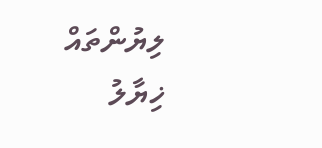ލިޔުންތައް
ޚިޔާލު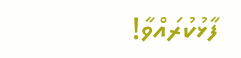ފާޅުކުރައްވާ!